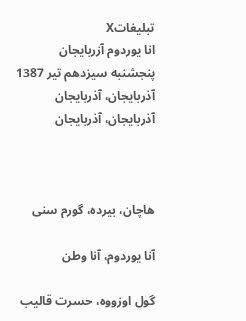تبليغاتX
انا یوردوم آزربایجان
پنجشنبه سیزدهم تیر 1387
آذربایجان، آذربایجان
آذربایجان، آذربایجان



هاچان، بیرده، گورم سنی

آنا یوردوم، آنا وطن

گول اوزووه، حسرت قالیب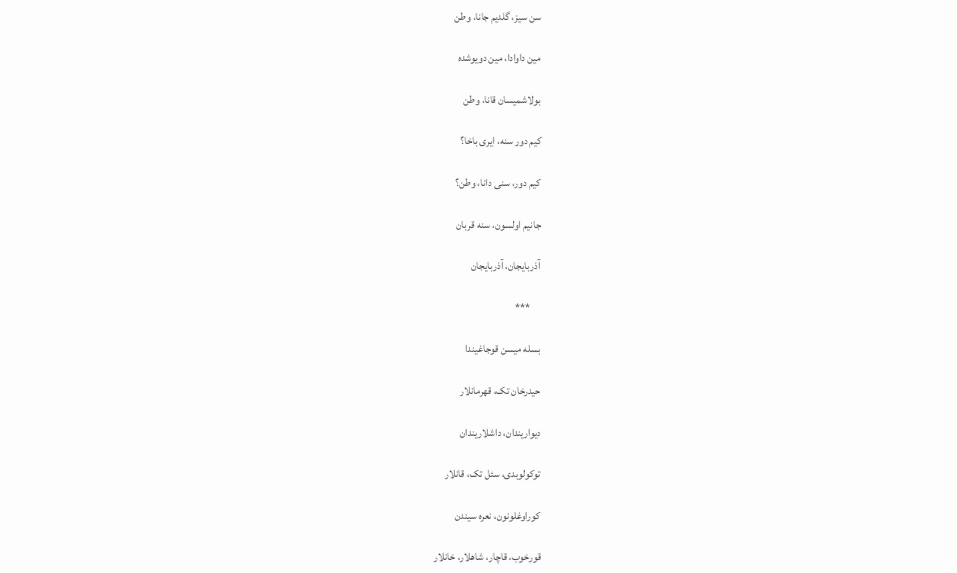سن سیز، گلدیم جانا، وطن

مین داوادا، مین دویوشده

بولاشمیسان قانا، وطن

کیم دور سنه، ایری باخا؟

کیم دور، سنی دانا، وطن؟

جانیم اولسون، سنه قربان

آذربایجان، آذربایجان

     ***

بسله میسن قوجاغیندا

حیدرخان تک، قهرمانلار

دیواریندان، داشلاریندان

توکولوبدی، سئل تک، قانلار

کوراوغلونون، نعره سیندن

قورخوب، قاچار، شاهلار، خانلار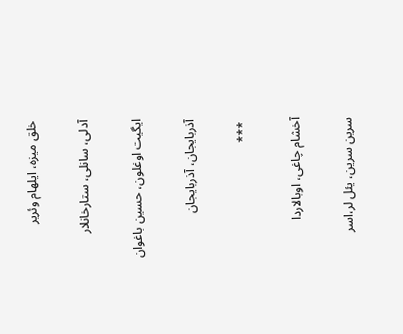خلق میزه، ایلهام وئریر

آدلی، سانلی، ستارخانلار

ایگیت اوغلون، حسین باغوان

آذربایجان، آذربایجان

 ***

آخشام چاغی، اوبالاردا

سرین سرین، یئل لر،اسر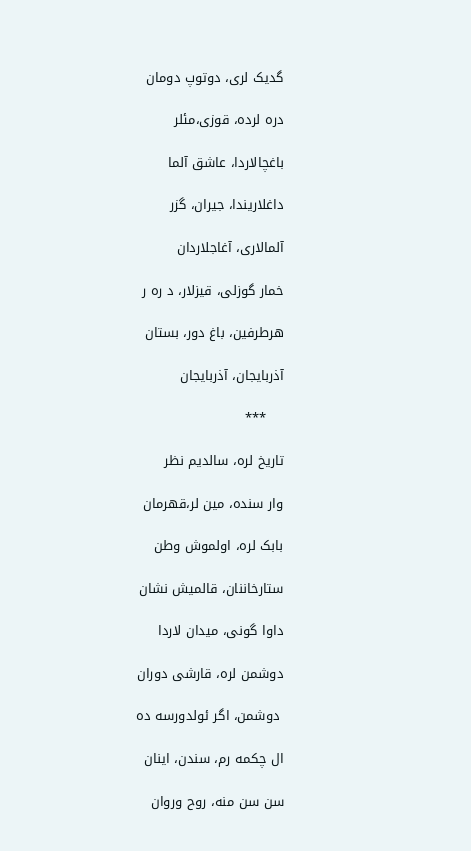گدیک لری، دوتوپ دومان

دره لرده، قوزی،مئلر

باغچالاردا، عاشق آلما

داغلاریندا، جیران، گزر

آلمالاری، آغاجلاردان

خمار گوزلی، قیزلار، د ره ر

هرطرفین، باغ دور، بستان

آذربایجان، آذربایجان

    ***

تاریخ لره، سالدیم نظر

وار سنده، مین لر،قهرمان

بابک لره، اولموش وطن

ستارخاننان، قالمیش نشان

داوا گونی، میدان لاردا

دوشمن لره، قارشی دوران

 دوشمن، اگر ئولدورسه ده

ال چکمه رم، سندن، اینان

سن سن منه، روح وروان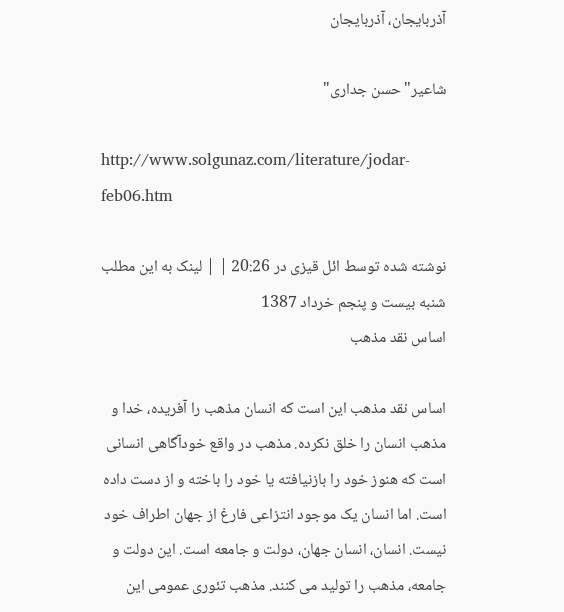آذربایجان، آذربایجان

شاعیر"حسن جداری"

http://www.solgunaz.com/literature/jodar-feb06.htm

نوشته شده توسط ائل قیزی در 20:26 | | لینک به این مطلب
شنبه بیست و پنجم خرداد 1387
اساس نقد مذهب

اساس نقد مذهب اين است که انسان مذهب را آفريده، خدا و مذهب انسان را خلق نکرده. مذهب در واقع خودآگاهى انسانى است که هنوز خود را بازنيافته يا خود را باخته و از دست داده است. اما انسان يک موجود انتزاعى فارغ از جهان اطراف خود نيست. انسان، انسان جهان، دولت و جامعه است. اين دولت و جامعه، مذهب را توليد مى کنند. مذهب تئورى عمومى اين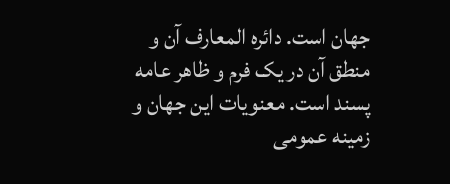جهان است. دائره المعارف آن و منطق آن در يک فرم و ظاهر عامه پسند است. معنويات اين جهان و زمينه عمومى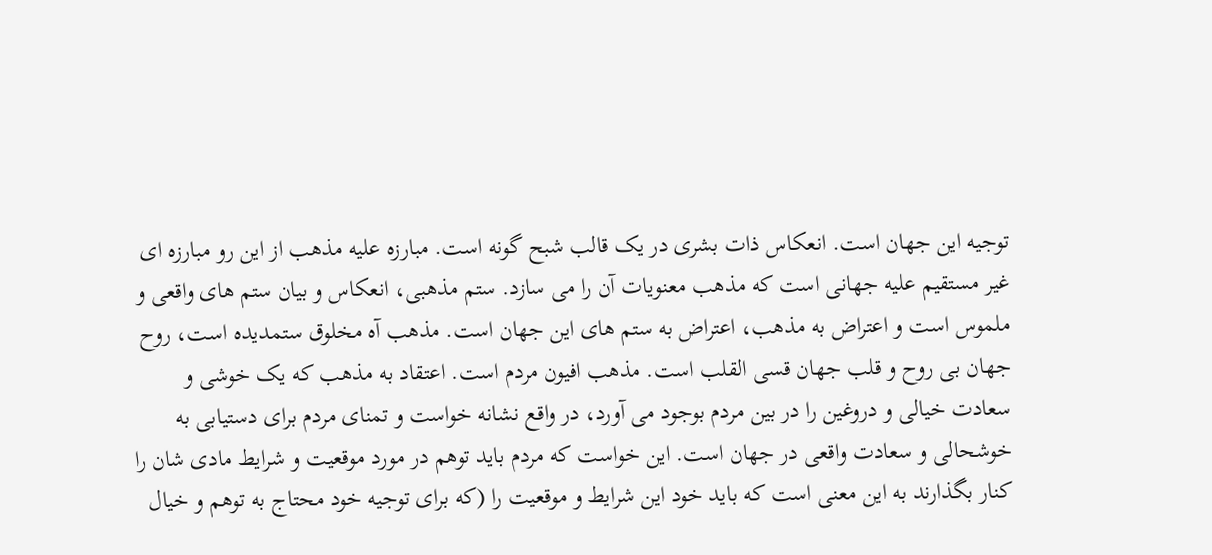توجيه اين جهان است. انعکاس ذات بشرى در يک قالب شبح گونه است. مبارزه عليه مذهب از اين رو مبارزه اى غير مستقيم عليه جهانى است که مذهب معنويات آن را مى سازد. ستم مذهبى، انعکاس و بيان ستم هاى واقعى و ملموس است و اعتراض به مذهب، اعتراض به ستم هاى اين جهان است. مذهب آه مخلوق ستمديده است، روح جهان بى روح و قلب جهان قسى القلب است. مذهب افيون مردم است. اعتقاد به مذهب که يک خوشى و سعادت خيالى و دروغين را در بين مردم بوجود مى آورد، در واقع نشانه خواست و تمناى مردم براى دستيابى به خوشحالى و سعادت واقعى در جهان است. اين خواست که مردم بايد توهم در مورد موقعيت و شرايط مادى شان را کنار بگذارند به اين معنى است که بايد خود اين شرايط و موقعيت را (که براى توجيه خود محتاج به توهم و خيال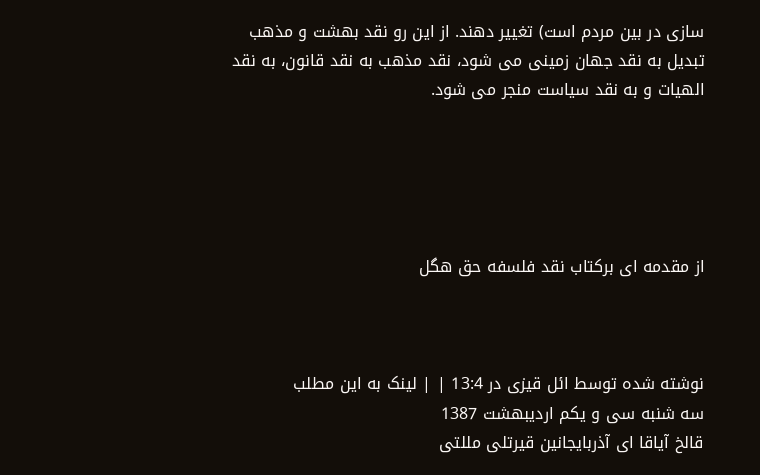سازى در بين مردم است) تغيير دهند. از اين رو نقد بهشت و مذهب تبديل به نقد جهان زمينى مى شود، نقد مذهب به نقد قانون، به نقد الهيات و به نقد سياست منجر مى شود.





از مقدمه اى برکتاب نقد فلسفه حق هگل



نوشته شده توسط ائل قیزی در 13:4 | | لینک به این مطلب
سه شنبه سی و یکم اردیبهشت 1387
قالخ آیاقا ای آذربایجانین قیرتلی مللتی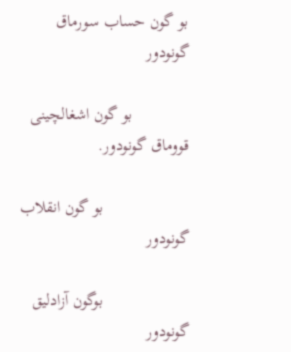بو گون حساب سورماق گونودور

             بو گون اشغالچینی قووماق گونودور.

                    بو گون انقلاب گونودور

                    بوگون آزادلیق گونودور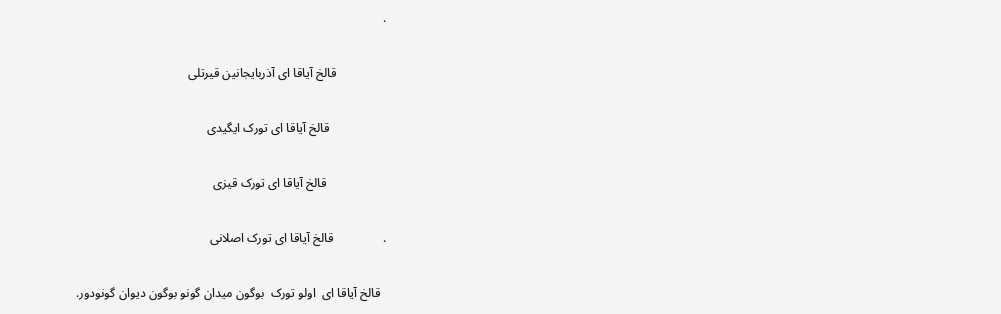.

                قالخ آیاقا ای آذربایجانین قیرتلی

                  قالخ آیاقا ای تورک ایگیدی

                   قالخ آیاقا ای تورک قیزی

.                قالخ آیاقا ای تورک اصلانی

  قالخ آیاقا ای  اولو تورک  بوگون میدان گونو بوگون دیوان گونودور.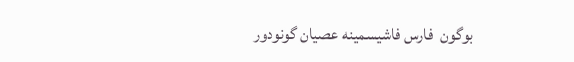بوگون  فارس فاشیسمینه عصیان گونودور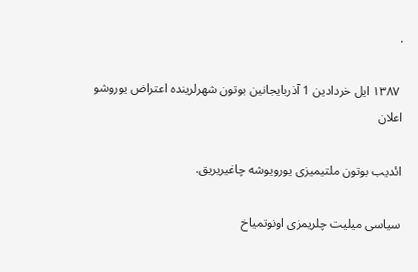.

 ۱۳۸۷ ایل خردادین 1 آذربایجانین بوتون شهرلرینده اعتراض یوروشو اعلان

ائدیب بوتون ملتیمیزی یورویوشه چاغیریریق.

سیاسی میلیت چلریمزی اونوتمیاخ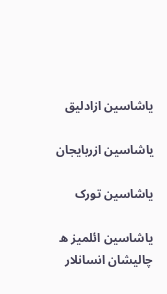یاشاسین ازادلیق

یاشاسین ازربایجان

یاشاسین تورک

یاشاسین ائلمیز ه چالیشان انسانلار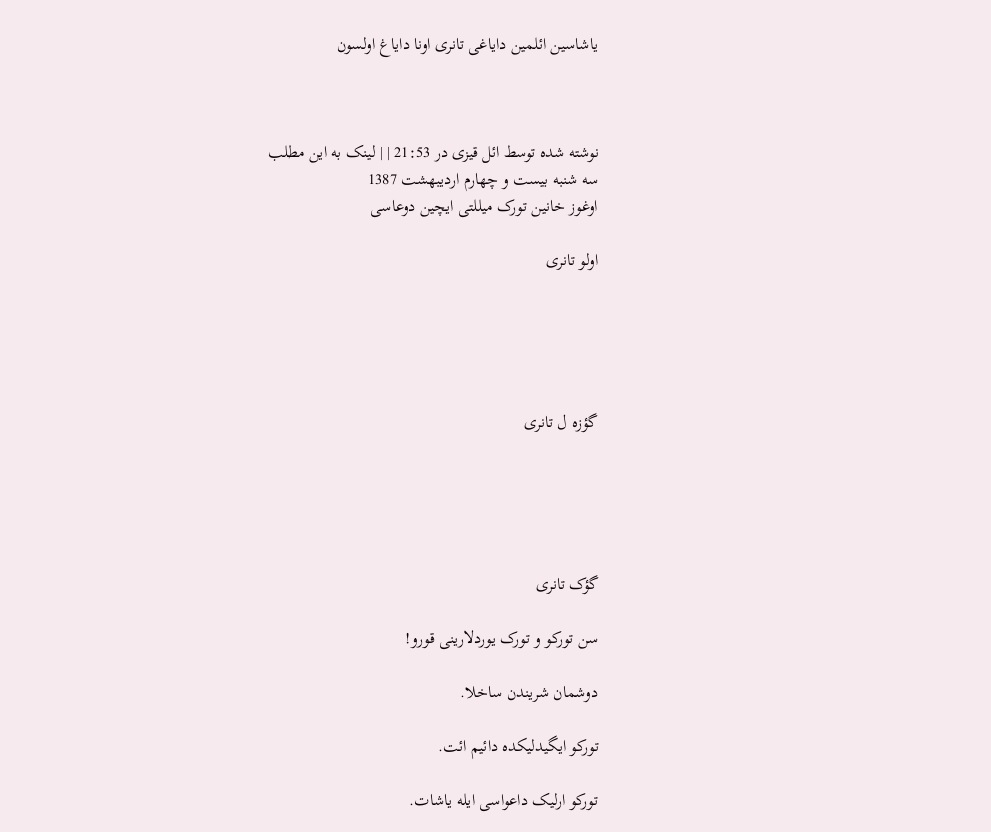یاشاسین ائلمین دایاغی تانری اونا دایاغ اولسون



نوشته شده توسط ائل قیزی در 21:53 | | لینک به این مطلب
سه شنبه بیست و چهارم اردیبهشت 1387
اوغوز خانین تورک میللتی ایچین دوعاسی

اولو تانری





گؤزه ل تانری





گؤک تانری

سن تورکو و تورک یوردلارینی قورو!

دوشمان شریندن ساخلا.

تورکو ایگیدلیکده دائیم ائت.

تورکو ارلیک داعواسی ایله یاشات.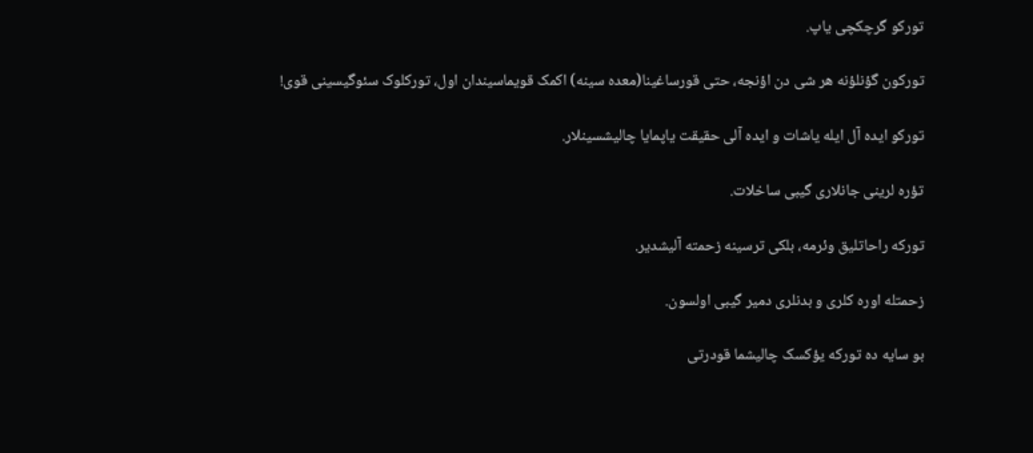تورکو گرچکچی یاپ.

تورکون گؤنلؤنه هر شی دن اؤنجه، حتی قورساغینا(معده سینه) اکمک قویماسیندان اول، تورکلوک سئوگیسینی قوی!

تورکو ایده آل ایله یاشات و ایده آلی حقیقت یاپمایا چالیشسینلار.

تؤره لرینی جانلاری گیبی ساخلات.

تورکه راحاتلیق وئرمه، بلکی ترسینه زحمته آلیشدیر.

زحمتله اوره کلری و بدنلری دمیر گیبی اولسون.

بو سایه ده تورکه یؤکسک چالیشما قودرتی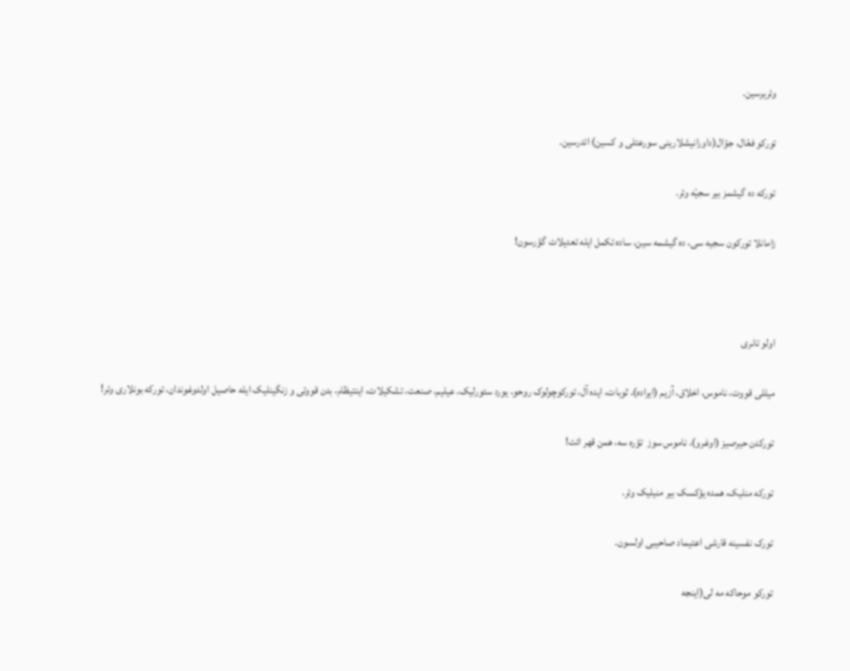وئریرسین.

تورکو فعّال، جوّال(داورانیشلارینی سورعتلی و کسین) ائدرسین.

تورکه ده گیشمز بیر سجیّه وئر.

زامانلا تورکون سجیه سی، ده گیشمه سین، ساده تکمل ایله تعدیلات گؤرسون!



اولو تانری

میللی قووت، ناموس، اخلاق، آزیم (ایراده)، ثوبات، ایده آل، تورکوچولوک روحو، یورد سئورلیک، عیلیم، صنعت، تشکیلات، اینتیظام، بدن قووتی و زنگینلیک ایله حاصیل اولدوغوندان، تورکه بونلاری وئر!

تورکدن حیرصیز (اوغرو)، ناموس سوز  تؤره سه، همن قهر ائت!

تورکه منلیک، همده یؤکسک بیر منیلیک وئر.

تورک نفسینه قارشی اعتیماد صاحیبی اولسون.

تورکو موحاکه مه لی(اینجه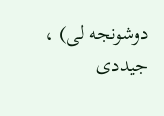دوشونجه لی) ، جیددی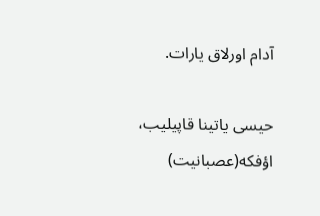آدام اورلاق یارات.

حیسی یاتینا قاپیلیب، اؤفکه(عصبانیت)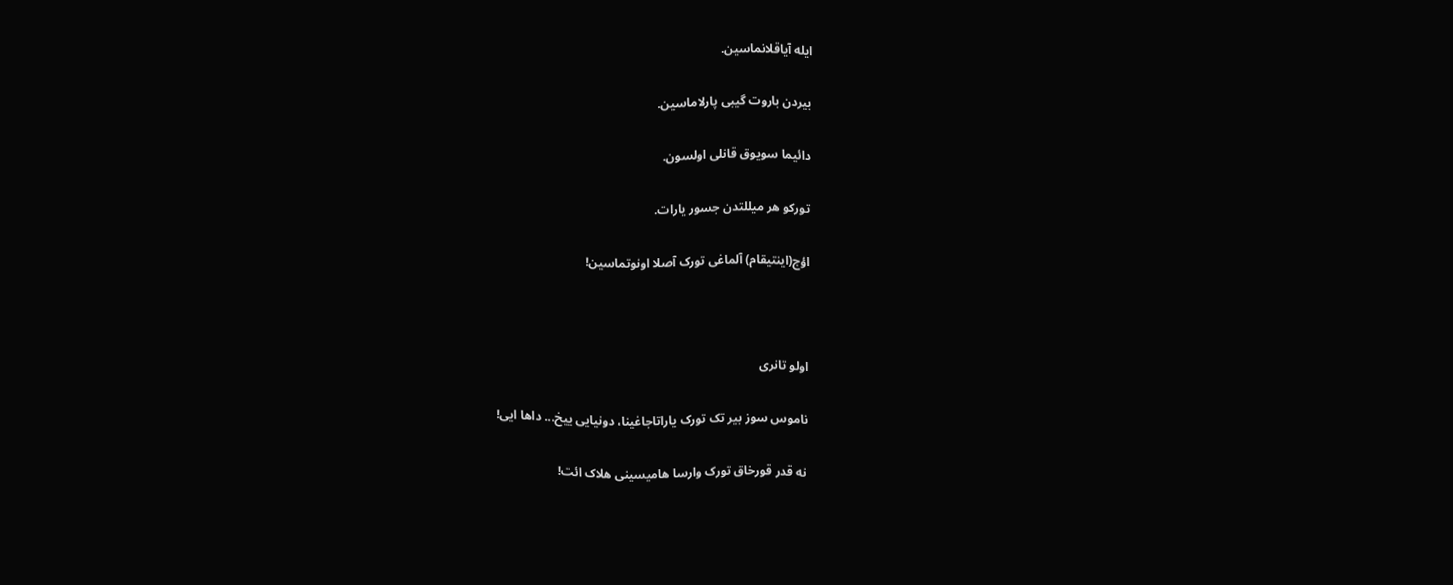ایله آیاقلانماسین.

بیردن باروت گیبی پارلاماسین.

دائیما سویوق قانلی اولسون.

تورکو هر میللتدن جسور یارات.

اؤج(اینتیقام) آلماغی تورک آصلا اونوتماسین!



اولو تانری

ناموس سوز بیر تک تورک یاراتاجاغینا، دونیایی ییخ... داها ایی!

نه قدر قورخاق تورک وارسا هامیسینی هلاک ائت!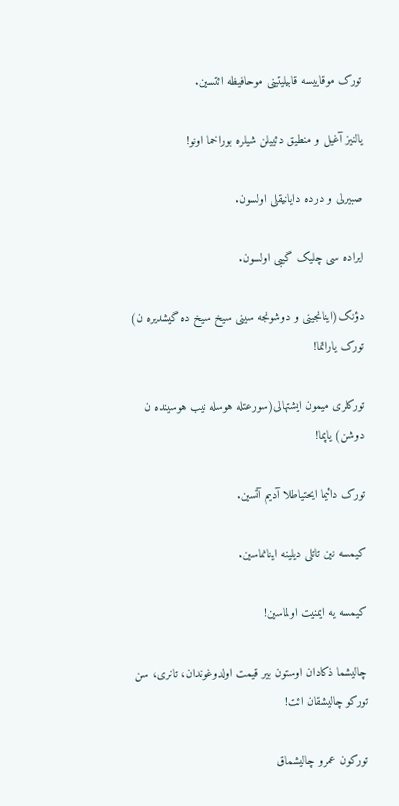تورک موقاییسه قابیلیتینی موحافیظه ائتسین.

یالنیز آغیل و منطیق دئییلن شیلره بوراخما اونو!

صبیرلی و درده دایانیقلی اولسون.

ایراده سی چلیک گیبی اولسون.

دؤنک(اینانجینی و دوشونجه سینی سیخ سیخ ده گیشدیره ن) تورک یاراتما!

تورکلری میمون ایشتهالی(سورعتله هوسله نیب هوسینده ن دوشن) یاپما!

تورک دائیما ایحتیاطلا آدیم آتسین.

کیمسه نین تاتلی دیلینه اینانماسین.

کیمسه یه ایمنیت اولماسین!

چالیشما ذکادان اوستون بیر قیمت اولدوغوندان، تانری، سن تورکو چالیشقان ائت!

تورکون عمرو چالیشماق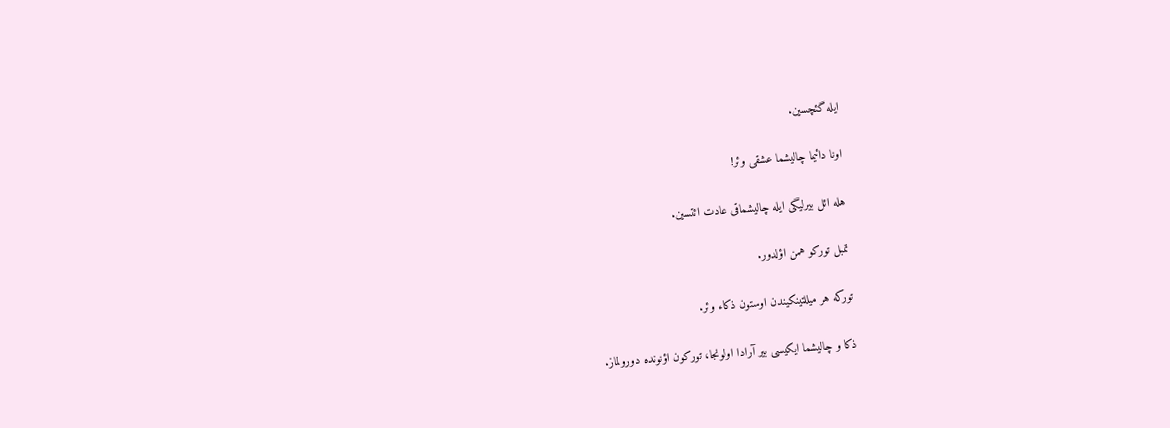ایله گئچسین.

اونا دائیما چالیشما عشقی وئر!

هله ائل بیرلیگی ایله چالیشماقی عادت ائتسین.

تمبل تورکو همن اؤلدور.

تورکه هر میللتینکیندن اوستون ذکاء وئر.

ذکا و چالیشما ایکیسی بیر آرادا اولونجا، تورکون اؤنونده دورولماز.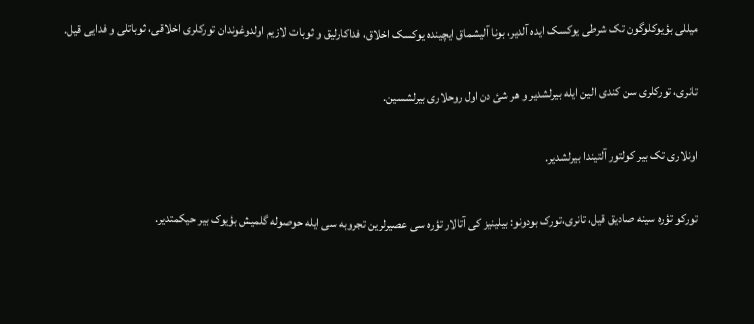میللی بؤیوکلوگون تک شرطی یوکسک ایده آلدیر، بونا آلیشماق ایچینده یوکسک اخلاق، فداکارلیق و ثوبات لازیم اولدوغوندان تورکلری اخلاقی، ثوباتلی و فدایی قیل.

تانری، تورکلری سن کندی الین ایله بیرلشدیر و هر شئ دن اول روحلاری بیرلشسین.

اونلاری تک بیر کولتور آلتیندا بیرلشدیر.

تورکو تؤره سینه صادیق قیل، تانری،تورک بودونو: بیلینیز کی آتالار تؤره سی عصیرلرین تجروبه سی ایله حوصوله گلمیش بؤیوک بیر حیکمتدیر.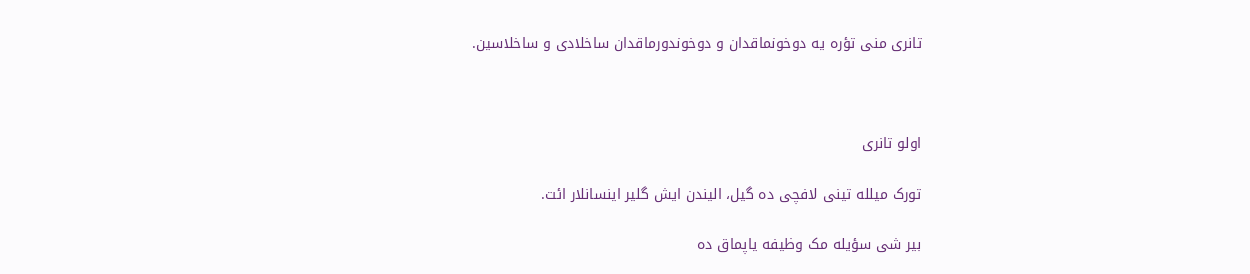تانری منی تؤره یه دوخونماقدان و دوخوندورماقدان ساخلادی و ساخلاسین.



اولو تانری

تورک میلله تینی لافچی ده گیل، الیندن ایش گلیر اینسانلار ائت.

بیر شی سؤیله مک وظیفه یاپماق ده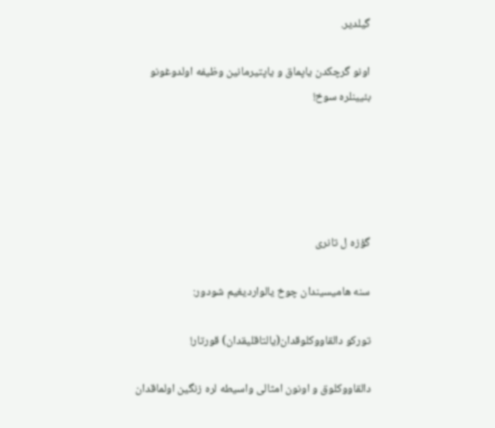گیلدیر.

اونو گرچکدن یاپماق و یاپتیرمانین وظیفه اولدوغونو بئیینلره سوخ!





گؤزه ل تانری

سنه هامیسیندان چوخ یالواردیغیم شودور:

تورکو دالقاووکلوقدان(یالتاقلیقدان) قورتار!

دالقاووکلوق و اونون امثالی واسیطه لره زنگین اولماقدان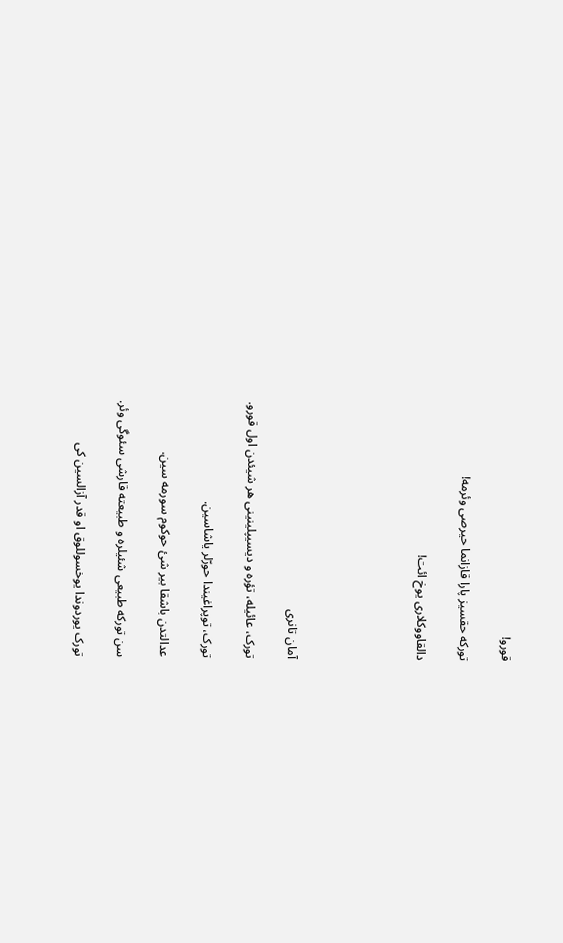قورو!

تورکه حقسیز پارا قازانما حیرصی وئرمه!

دالقاووکلاری یوخ ائت!





آمان تانری

تورک، عائیله، تؤره و دیسیپلینینی هر شیئدن اول قورو.

تورک، توپراغیندا حورّلر یاشاسین.

عدالتدن باشقا بیر شئ حوکوم سورمه سین.

سن تورکه طبیعی شئیلره و طبیعته قارشی سئوگی وئر.

تورک یوردوندا یوخسوللوق او قدر آزالسین کی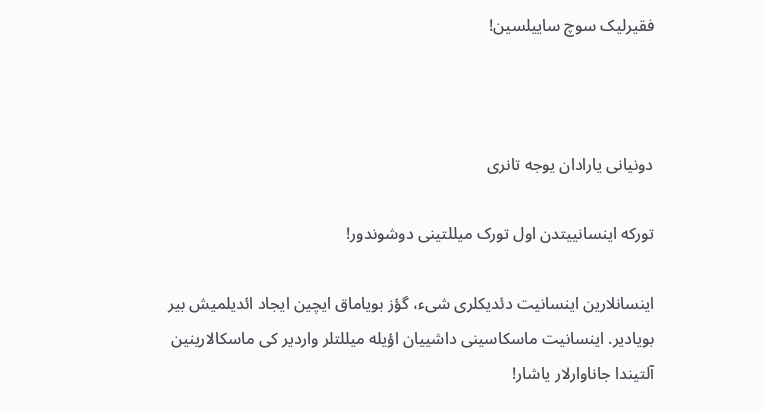فقیرلیک سوچ ساییلسین!



دونیانی یارادان یوجه تانری

تورکه اینسانییتدن اول تورک میللتینی دوشوندور!

اینسانلارین اینسانیت دئدیکلری شیء، گؤز بویاماق ایچین ایجاد ائدیلمیش بیر بویادیر. اینسانیت ماسکاسینی داشییان اؤیله میللتلر واردیر کی ماسکالارینین آلتیندا جاناوارلار یاشار!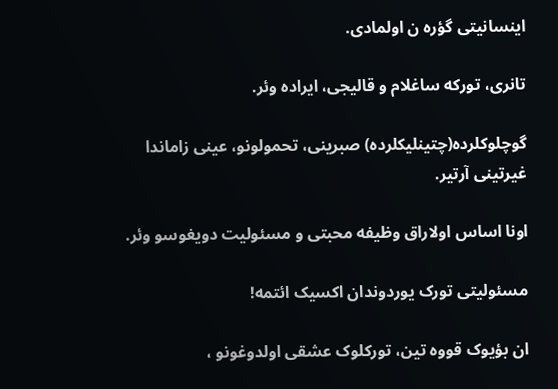اینسانیتی گؤره ن اولمادی.

تانری، تورکه ساغلام و قالیجی، ایراده وئر.

گوچلوکلرده(چتینلیکلرده) صبرینی، تحمولونو، عینی زاماندا غیرتینی آرتیر.

اونا اساس اولاراق وظیفه محبتی و مسئولیت دویغوسو وئر.

مسئولیتی تورک یوردوندان اکسیک ائتمه!

ان بؤیوک قووه تین، تورکلوک عشقی اولدوغونو ،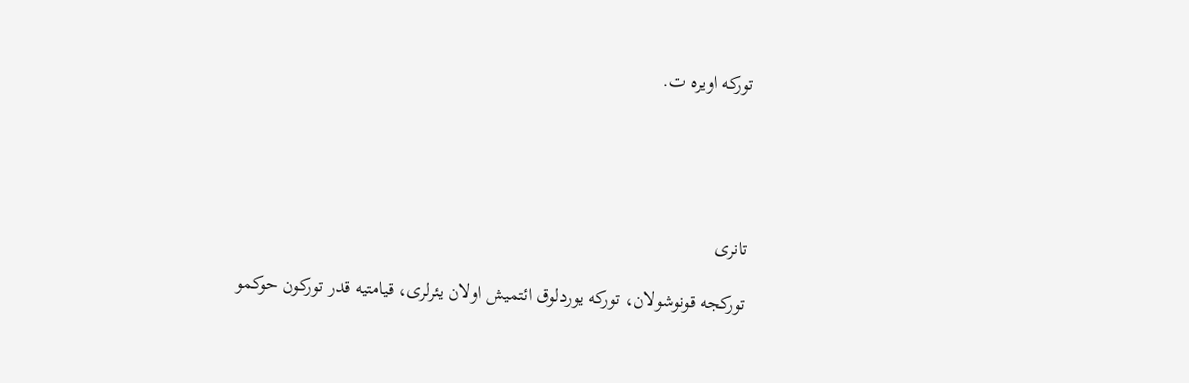تورکه اویره ت.





تانری

تورکجه قونوشولان، تورکه یوردلوق ائتمیش اولان یئرلری، قیامتیه قدر تورکون حوکمو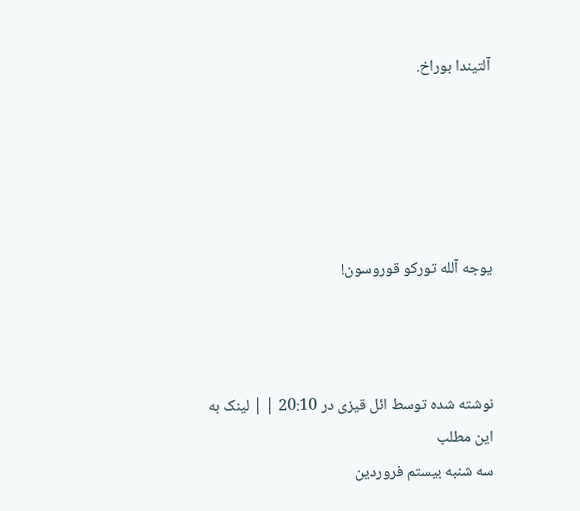آلتیندا بوراخ.





یوجه آلله تورکو قوروسون!



نوشته شده توسط ائل قیزی در 20:10 | | لینک به این مطلب
سه شنبه بیستم فروردین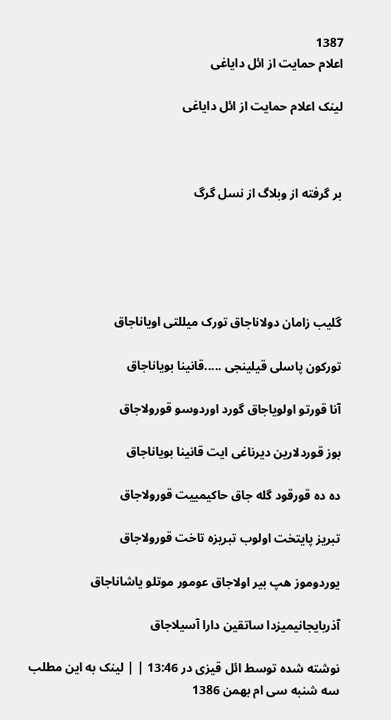1387
اعلام حمایت از ائل دایاغی

لینک اعلام حمایت از ائل دایاغی



بر گرفته از وبلاگ از نسل گرگ





گلیب زامان دولاناجاق تورک میللتی اویاناجاق

تورکون پاسلی قیلینجی .....قانینا بویاناجاق

آنا قورتو اولویاجاق گورد اوردوسو قورولاجاق

بوز قوردلارین دیرناغی ایت قانینا بویاناجاق

ده ده قورقود گله جاق حاکیمییت قورولاجاق

تبریز پایتخت اولوب تبریزه تاخت قورولاجاق

یوردوموز هپ بیر اولاجاق عومور موتلو یاشاناجاق

آذربایجانیمیزدا ساتقین دارا آسیلاجاق

نوشته شده توسط ائل قیزی در 13:46 | | لینک به این مطلب
سه شنبه سی ام بهمن 1386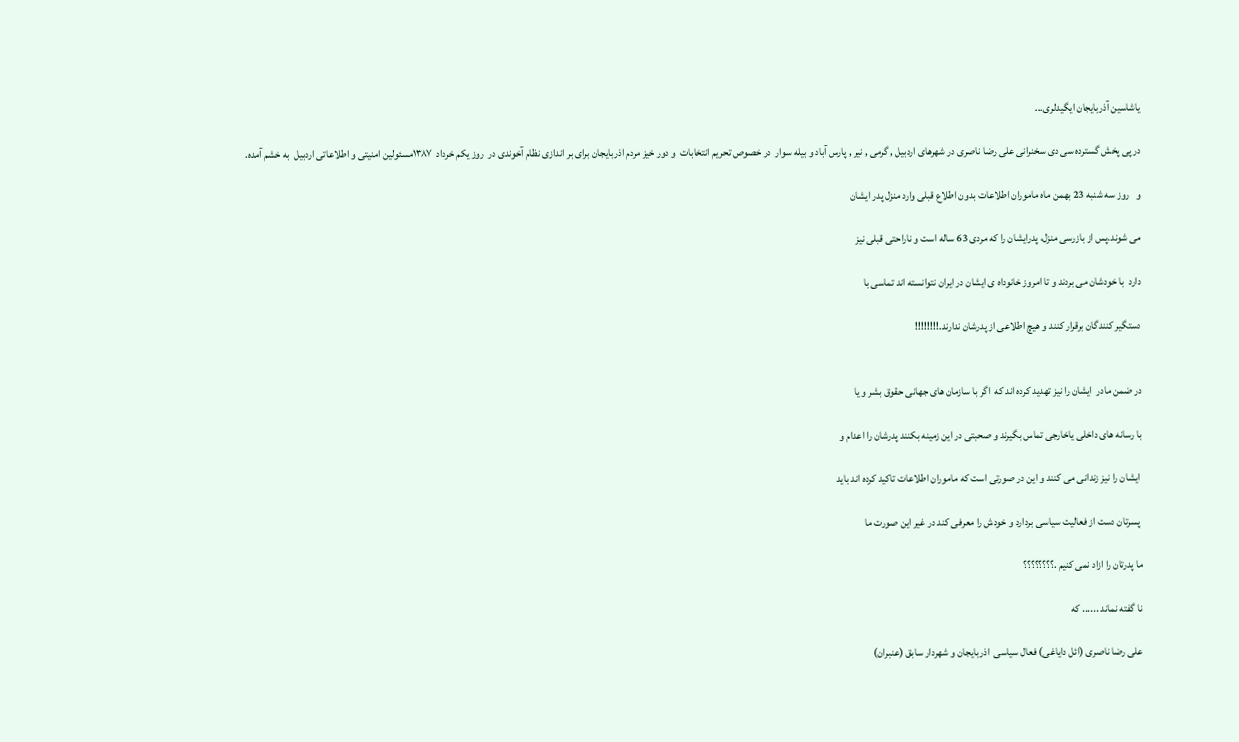یاشاسین آذربایجان ایگیدلری...

در پی پخش گسترده سی دی سخنرانی علی رضا ناصری در شهرهای اردبیل , گرمی , نیر , پارس آباد و بیله سوار  در خصوص تحریم انتخابات  و دور خیز مردم اذربایجان برای بر اندازی نظام آخوندی در  روز یکم خرداد  ۱۳۸۷مسئولین امنیتی و اطلاعاتی اردبیل  به خشم آمده.

و   روز سه شنبه 23 بهمن ماه ماموران اطلاعات بدون اطلاع قبلی وارد منزل پدر ایشان

می شوند.پس از بازرسی منزل، پدرایشان را که مردی 63 ساله است و ناراحتی قبلی نیز

دارد  با خودشان می بردند و تا امروز خانوداه ی ایشان در ایران نتوانسته اند تماسی با

دستگیر کنندگان برقرار کنند و هیچ اطلاعی از پدرشان ندارند.!!!!!!!!


در ضمن مادر  ایشان را نیز تهدید کرده اند که  اگر با سازمان های جهانی حقوق بشر و یا

با رسانه های داخلی یاخارجی تماس بگیرند و صحبتی در این زمینه بکنند پدرشان را اعدام و

 ایشان را نیز زندانی می کنند و این در صورتی است که ماموران اطلاعات تاکید کرده اند باید

 پسرتان دست از فعالیت سیاسی بردارد و خودش را معرفی کند در غیر این صورت ما

ما پدرتان را ازاد نمی کنیم .؟؟؟؟؟؟؟؟

نا گفته نماند ...... که

علی رضا ناصری (ائل دایاغی) فعال سیاسی  اذربایجان و شهردار سابق (عنبران)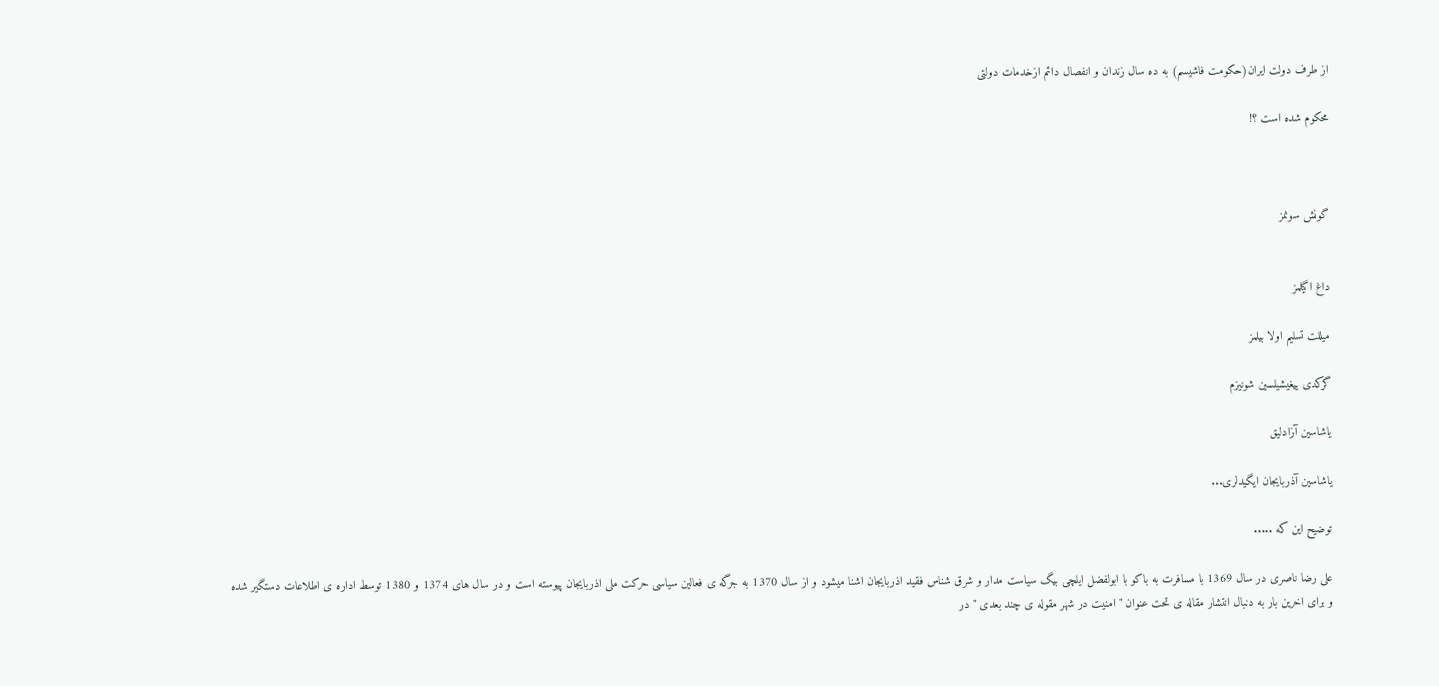از طرف دولت ایران(حکومت فاشیسم) به ده سال زندان و انفصال دائم ازخدمات دولتی

محکوم شده است ؟!



گونش سونمز


داغ اگیلمز

میللت تسلیم اولا بیلمز

گرکدی ییغیشیلسین شونیزم

یاشاسین آزادلیق

یاشاسین آذربایجان ایگیدلری...

توضیح این که .....

علی رضا ناصری در سال 1369 با مسافرت به باکو با ابولفضل ایلچی بیگ سیاست مدار و شرق شناس فقید اذربایجان اشنا میشود و از سال 1370 به جرگه ی فعالین سیاسی حرکت ملی اذربایجان پیوسته است و در سال های 1374 و 1380 توسط اداره ی اطلاعات دستگیر شده و برای اخرین بار به دنبال انتشار مقاله ی تحت عنوان " امنیت در شهر مقوله ی چند بعدی " در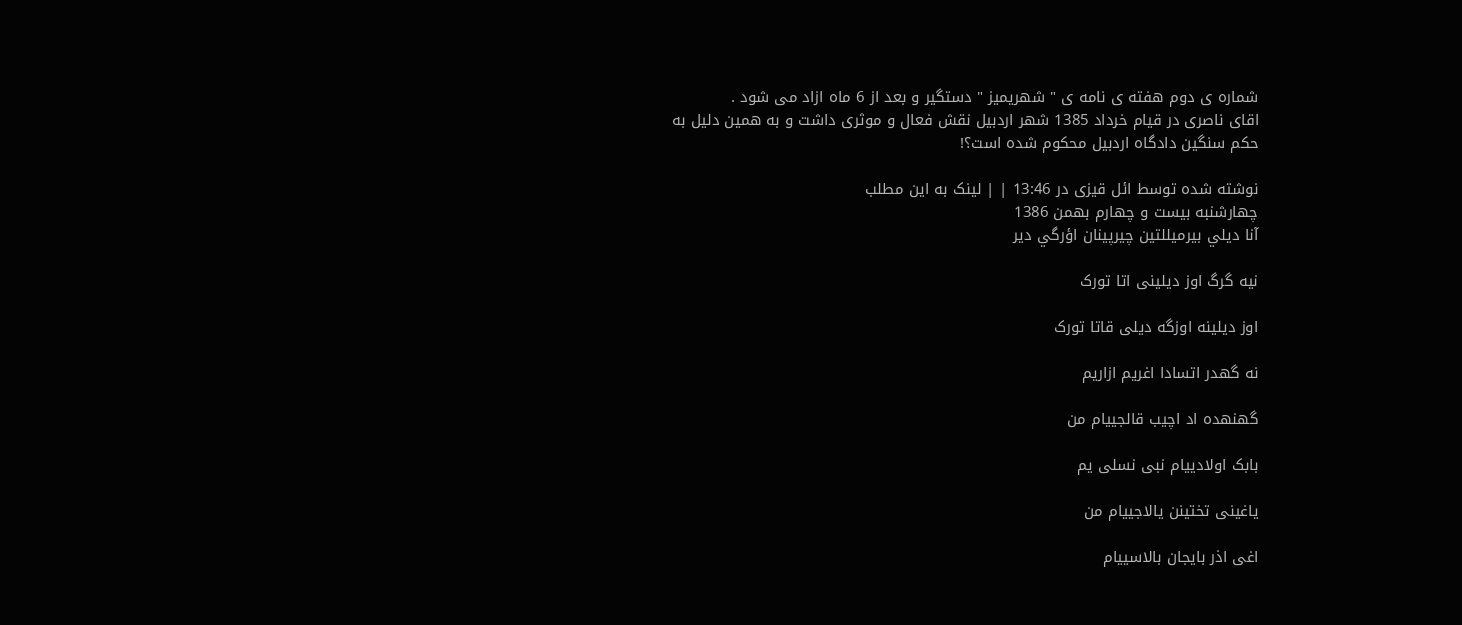شماره ی دوم هفته ی نامه ی " شهریمیز " دستگیر و بعد از 6 ماه ازاد می شود .
اقای ناصری در قیام خرداد 1385 شهر اردبیل نقش فعال و موثری داشت و به همین دلیل به حکم سنگین دادگاه اردبیل محکوم شده است؟!

نوشته شده توسط ائل قیزی در 13:46 | | لینک به این مطلب
چهارشنبه بیست و چهارم بهمن 1386
آنا ديلي بيرميللتين چيرپينان اؤرگي دير

نیه گرگ اوز دیلینی اتا تورک

اوز دیلینه اوزگه دیلی قاتا تورک

نه گهدر اتسادا اغریم ازاریم

گهنهده اد اچیب قالجییام من

بابک اولادییام نبی نسلی یم

یاغینی تختینن یالاجییام من

اغی اذر بایجان بالاسییام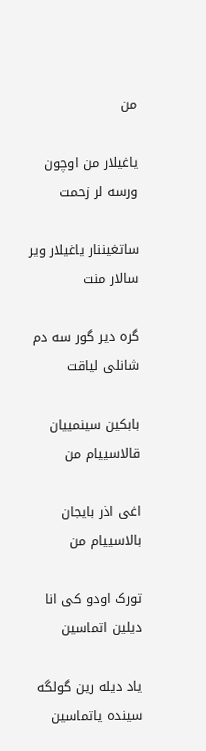من

یاغیلار من اوچون ورسه لر زحمت

ساتغیننار یاغیلار ویر سالار منت

گره دیر گور سه دم شانلی لیاقت

بابکین سینمییان قالاسییام من

اغی اذر بایجان بالاسییام من

تورک اودو کی انا دیلین اتماسین

یاد دیله رین گولگه سینده یاتماسین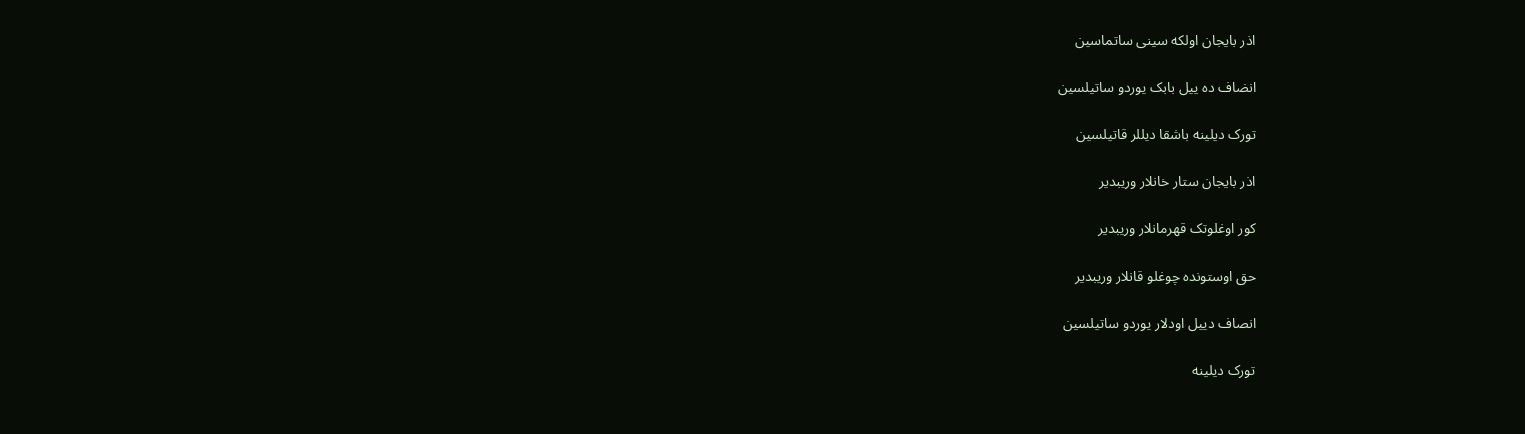اذر بایجان اولکه سینی ساتماسین

انضاف ده ییل بابک یوردو ساتیلسین

تورک دیلینه باشقا دیللر قاتیلسین

اذر بایجان ستار خانلار وریبدیر

کور اوغلوتک قهرمانلار وریبدیر

حق اوستونده چوغلو قانلار وریبدیر

انصاف دییل اودلار یوردو ساتیلسین

تورک دیلینه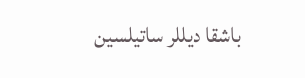باشقا دیللر ساتیلسین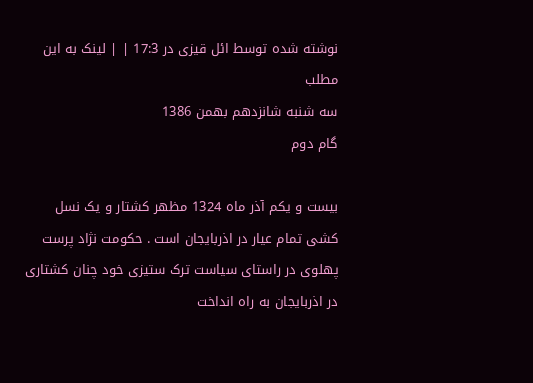نوشته شده توسط ائل قیزی در 17:3 | | لینک به این مطلب
سه شنبه شانزدهم بهمن 1386
گام دوم

بیست و یکم آذر ماه 1324 مظهر کشتار و یک نسل کشی تمام عیار در اذربایجان است . حکومت نژاد پرست پهلوی در راستای سیاست ترک ستیزی خود چنان کشتاری در اذربایجان به راه انداخت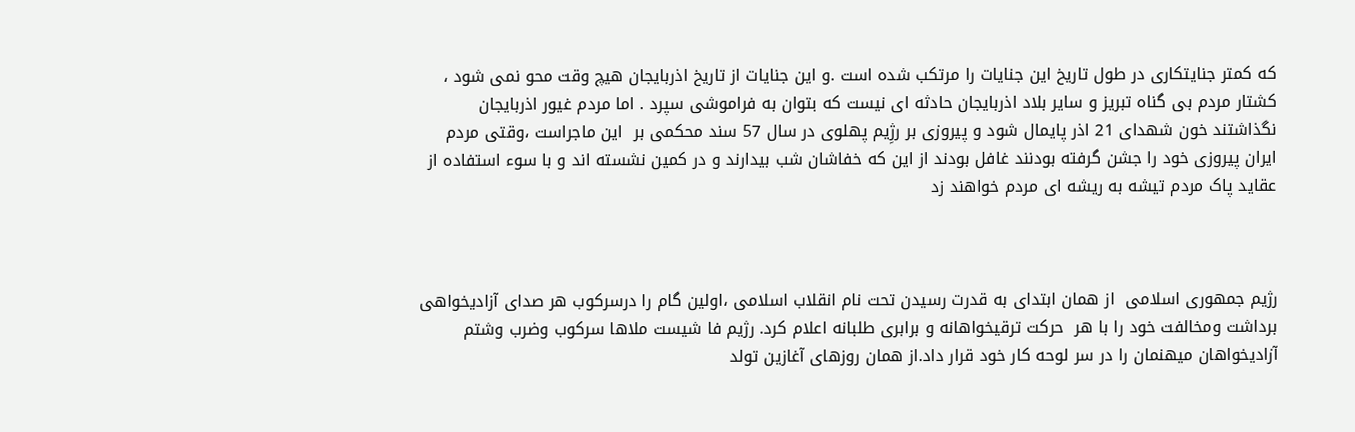که کمتر جنایتکاری در طول تاریخ این جنایات را مرتکب شده است .و این جنایات از تاریخ اذربایجان هیچ وقت محو نمی شود ، کشتار مردم بی گناه تبریز و سایر بلاد اذربایجان حادثه ای نیست که بتوان به فراموشی سپرد . اما مردم غیور اذربایجان نگذاشتند خون شهدای 21 اذر پایمال شود و پیروزی بر رژِیم پهلوی در سال 57 سند محکمی بر  این ماجراست ،وقتی مردم ایران پیروزی خود را جشن گرفته بودنند غافل بودند از این که خفاشان شب بیدارند و در کمین نشسته اند و با سوء استفاده از عقاید پاک مردم تیشه به ریشه ای مردم خواهند زد



رژیم جمهوری اسلامی  از همان ابتدای به قدرت رسیدن تحت نام انقلاب اسلامی ،اولین گام را درسرکوب هر صدای آزادیخواهی برداشت ومخالفت خود را با هر  حرکت ترقیخواهانه و برابری طلبانه‌ اعلام کرد. رژیم فا شیست ملاها سرکوب وضرب وشتم آزادیخواهان میهنمان را در سر لوحه کار خود قرار داد.از همان روزهای آغازین تولد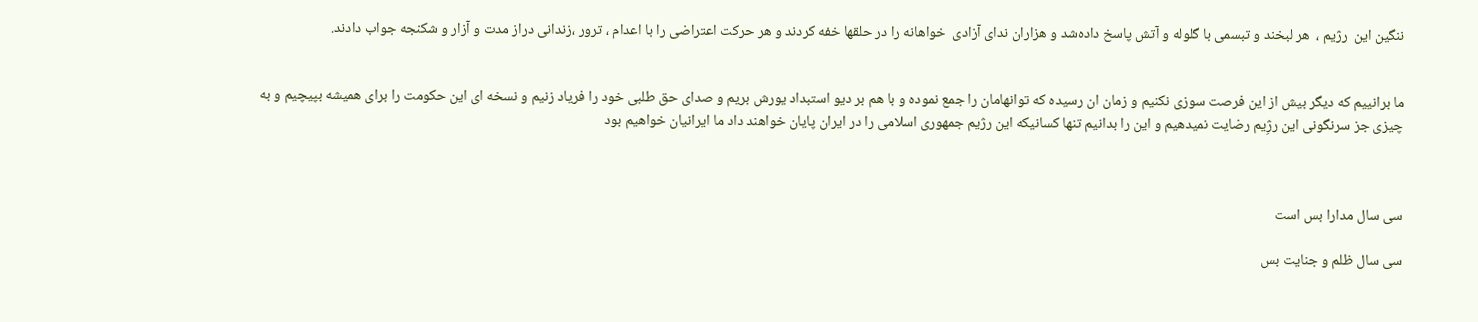ننگین این  رژیم ،  هر لبخند و تبسمی با گلوله و آتش پاسخ داده‌‌شد و هزاران ندای آزادی  خواهانه را در حلقها خفه کردند و هر حرکت اعتراضی را با اعدام ، ترور ،زندانی دراز مدت و آزار و شکنجه جواب دادند.


ما برانییم که دیگر بیش از این فرصت سوزی نکنیم و زمان ان رسیده که توانهامان را جمع نموده و با هم بر دیو استبداد یورش بریم و صدای حق طلبی خود را فریاد زنیم و نسخه ای این حکومت را برای همیشه بپیچیم و به چیزی جز سرنگونی این رژِیم رضایت نمیدهیم و این را بدانیم تنها کسانیکه این رژیم جمهوری اسلامی را در ایران پایان خواهند داد ما ایرانیان خواهیم بود



سی سال مدارا بس است

سی سال ظلم و جنایت بس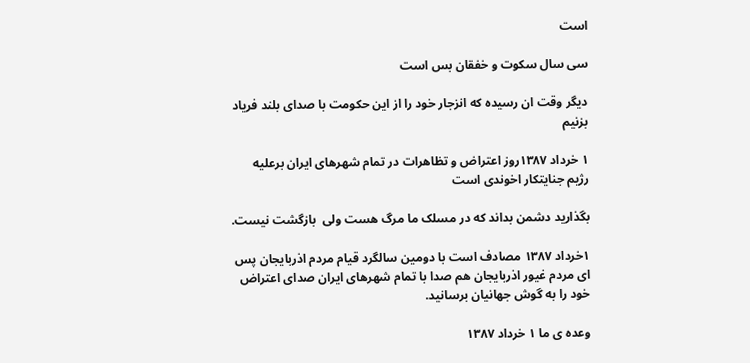است

سی سال سکوت و خفقان بس است

دیگر وقت ان رسیده که انزجار خود را از این حکومت با صدای بلند فریاد بزنیم

۱ خرداد ۱۳۸۷روز اعتراض و تظاهرات در تمام شهرهای ایران برعلیه رژیم جنایتکار اخوندی است

بگذارید دشمن بداند که در مسلک ما مرگ هست ولی  بازگشت نیست.

۱خرداد ۱۳۸۷ مصادف است با دومین سالگرد قیام مردم اذربایجان پس ای مردم غیور اذربایجان هم صدا با تمام شهرهای ایران صدای اعتراض خود را به گوش جهانیان برسانید.

وعده ی ما ۱ خرداد ۱۳۸۷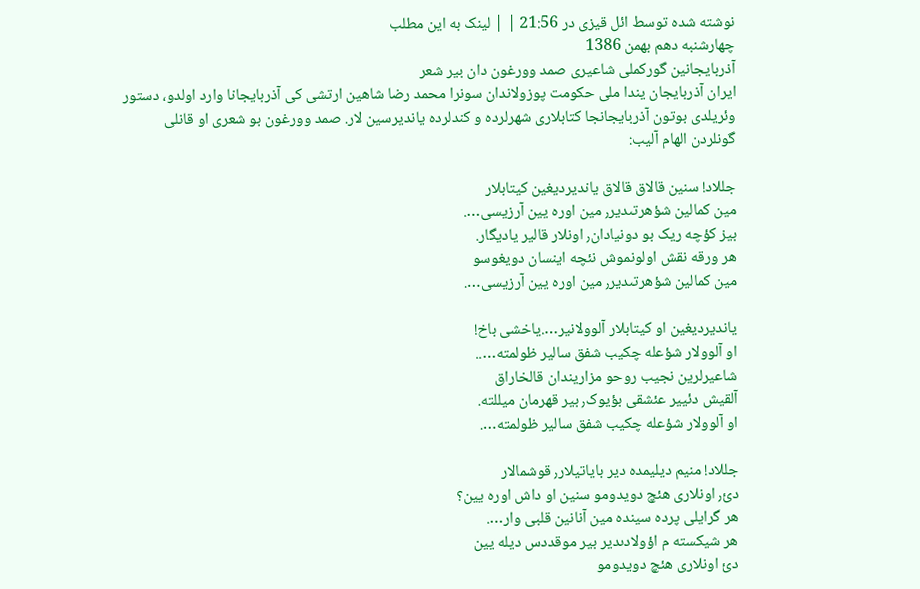نوشته شده توسط ائل قیزی در 21:56 | | لینک به این مطلب
چهارشنبه دهم بهمن 1386
آذربایجانین گورکملی شاعیری صمد وورغون دان بیر شعر
ایران آذربایجان یندا ملی حکومت پوزولاندان سونرا محمد رضا شاهین ارتشی کی آذربایجانا وارد اولدو، دستور وئریلدی بوتون آذربايجانجا کتابلاری شهرلرده و کندلرده يانديرسين لار. صمد وورغون بو شعری او قانلی گونلردن الهام آليب:

جللاد! سنین قالاق قالاق یاندیردیغین کیتابلار
مین کمالین شؤهرتىدیر٫ مین اوره یین آرزیسى….
بیز کؤچه ریک بو دونیادان٫ اونلار قالیر یادیگار.
هر ورقه نقش اولونموش نئچه اینسان دویغوسو
مین کمالین شؤهرتىدیر٫ مین اوره یین آرزیسى….

یاندیردیغین او کیتابلار آلوولانیر….یاخشى باخ!
او آلوولار شؤعله چکیب شفق سالیر ظولمته…..
شاعیرلرین نجیب روحو مزاریندان قالخاراق
آلقیش دئییر عئشقى بؤیوک٫ بیر قهرمان میللته.
او آلوولار شؤعله چکیب شفق سالیر ظولمته….

جللاد! منیم دیلیمده دیر بایاتیلار٫ قوشمالار
دئ٫ اونلارى هئچ دویدومو سنین او داش اوره یین؟
هر گرایلى پرده سینده مین آنانین قلبى وار….
هر شیکسته م اؤولادىدیر بیر موقددس دیله یین
دئ اونلارى هئچ دویدومو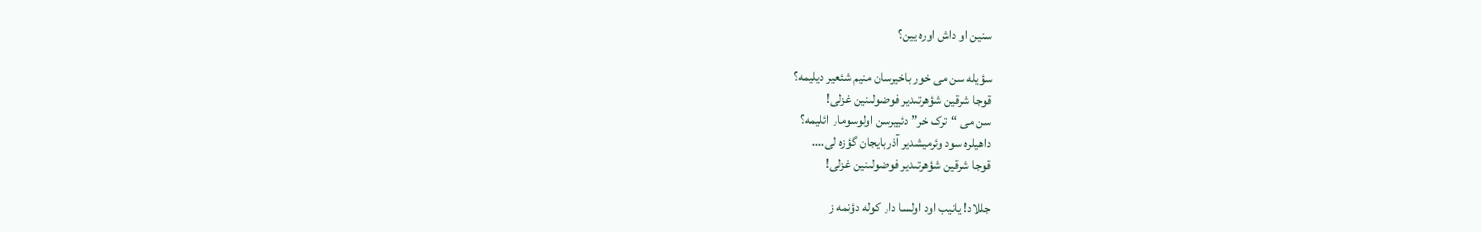سنین او داش اوره یین؟

سؤیله سن مى خور باخیرسان منیم شئعیر دیلیمه؟
قوجا شرقین شؤهرتىدیر فوضولىنین غزلى!
سن مى “ترک خر” دئییرسن اولوسوما٫ ائلیمه؟
داهیلره سود وئرمیشدیر آذربایجان گؤزه لى….
قوجا شرقین شؤهرتىدیر فوضولىنین غزلى!

جللاد! یانیب اود اولسا دا٫ کوله دؤنمه ز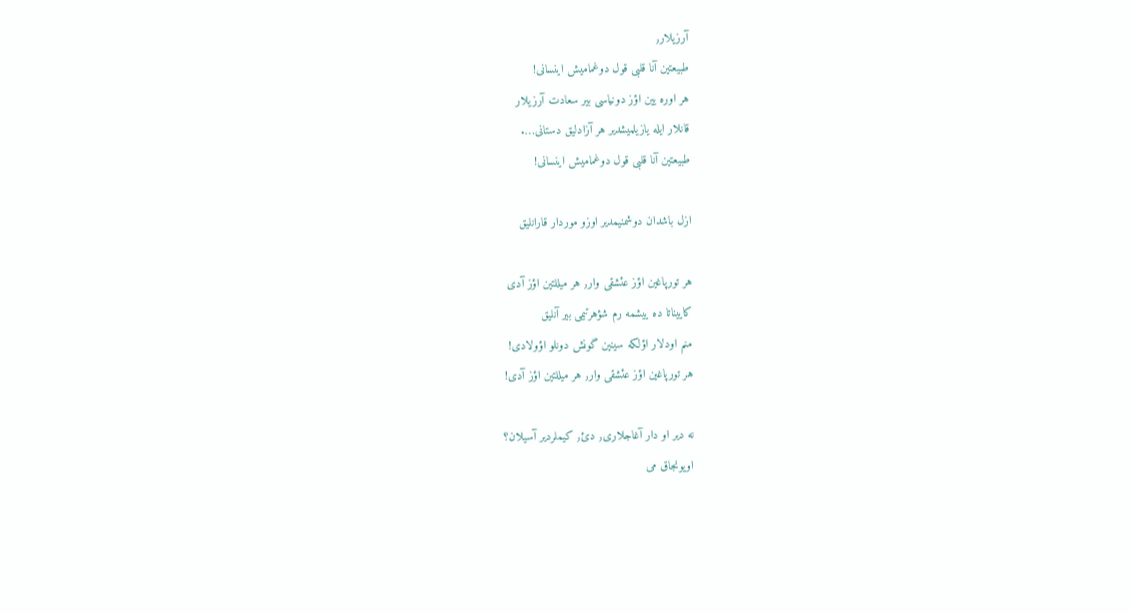آرزیلار٫
طبیعتین آنا قلبى قول دوغمامیش اینسانى!
هر اوره یین اؤز دونیاسى بیر سعادت آرزیلار
قانلار ایله یازیلمیشدیر هر آزادلیق دستانى….
طبیعتین آنا قلبى قول دوغمامیش اینسانى!

ازل باشدان دوشمنیمدیر اوزو موردار قارانلیق

هر تورپاغین اؤز عئشقى وار٫ هر میللتین اؤز آدى
کاییناتا ده ییشمه رم شؤهرتیمى بیر آنلیق
منم اودلار اؤلکه سینین گونش دونلو اؤولادى!
هر تورپاغین اؤز عئشقى وار٫ هر میللتین اؤز آدى!

نه دیر او دار آغاجلارى٫ دئ٫ کیملردیر آسیلان؟
اویونجاق مى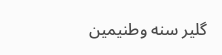گلیر سنه وطنیمین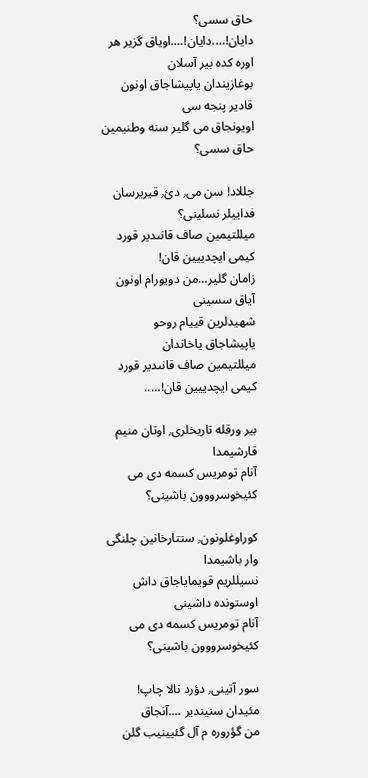حاق سسى؟
دایان!….دایان!….اویاق گزیر هر اوره کده بیر آسلان
بوغازیندان یاپیشاجاق اونون قادیر پنجه سى
اویونجاق مى گلیر سنه وطنیمین حاق سسى؟

جللاد! سن مى٫ دئ٫ قیریرسان فداییلر نسلینى؟
میللتیمین صاف قانىدیر قورد کیمى ایچدییین قان!
زامان گلیر…من دویورام اونون آیاق سسینى
شهیدلرین قییام روحو یاپیشاجاق یاخاندان
میللتیمین صاف قانىدیر قورد کیمى ایچدییین قان!…..

بیر ورقله تاریخلرى٫ اوتان منیم قارشیمدا
آنام تومریس کسمه دى مى کئیخوسرووون باشینى؟

کوراوغلونون٫ ستتارخانین چلنگى وار باشیمدا
نسیللریم قویمایاجاق داش اوستونده داشینى
آنام تومریس کسمه دى مى کئیخوسرووون باشینى؟

سور آتینى٫ دؤرد نالا چاپ! مئیدان سنیندیر ….آنجاق
من گؤروره م آل گئیینیب گلن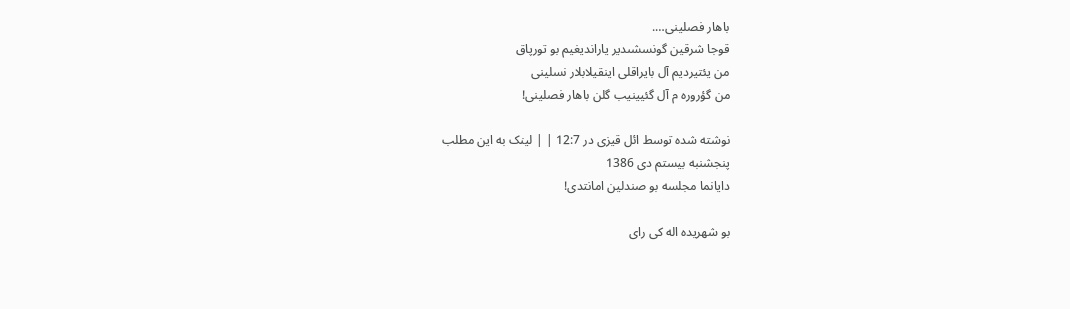باهار فصلینى….
قوجا شرقین گونسشىدیر یاراندیغیم بو تورپاق
من یئتیردیم آل بایراقلى اینقیلابلار نسلینى
من گؤروره م آل گئیینیب گلن باهار فصلینى!

نوشته شده توسط ائل قیزی در 12:7 | | لینک به این مطلب
پنجشنبه بیستم دی 1386
دایانما مجلسه بو صندلین امانتدی!

بو شهریده اله کی رای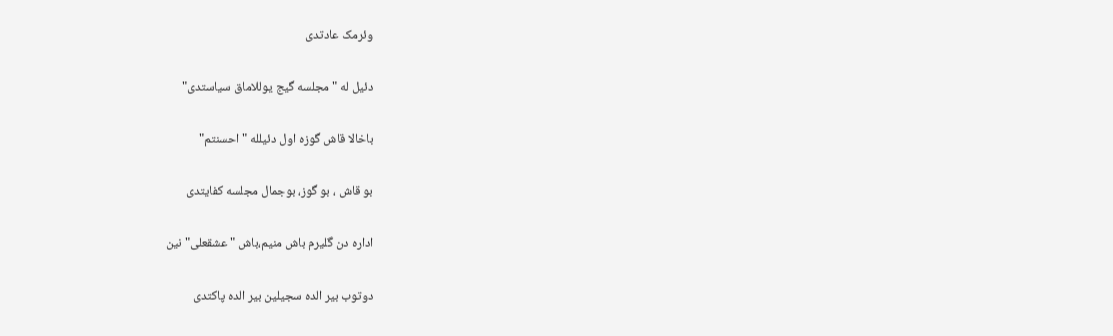وئرمک عادتدی

دئیل له "مجلسه گیج یوللاماق سیاستدی"

باخالا قاش گوزه اول دئیلله "احسنتم"

بو قاش ، بو گوز، بوجمال مجلسه کفایتدی

اداره دن گلیرم باش منیم،باش " عشقعلی" نین

دوتوب بیر الده سجیلین بیر الده پاکتدی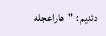دئدیم : "هاراعجله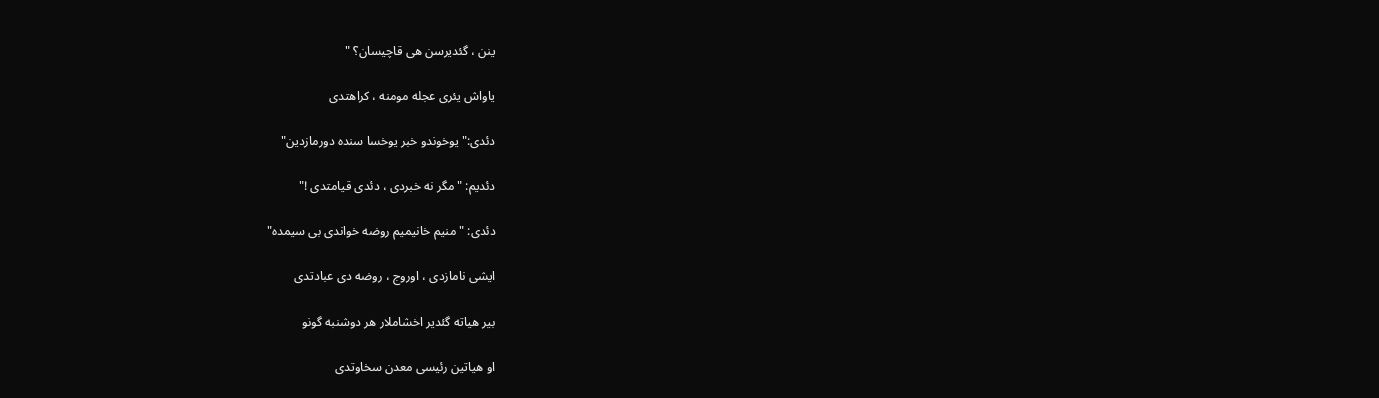ینن ، گئدیرسن هی قاچیسان؟ "

یاواش یئری عجله مومنه ، کراهتدی

دئدی:"یوخوندو خبر یوخسا سنده دورمازدین"

دئدیم: "مگر نه خبردی ، دئدی قیامتدی !"

دئدی: " منیم خانیمیم روضه خواندی بی سیمده"

ایشی نامازدی ، اوروج ، روضه دی عبادتدی

بیر هیاته گئدیر اخشاملار هر دوشنبه گونو

او هیاتین رئیسی معدن سخاوتدی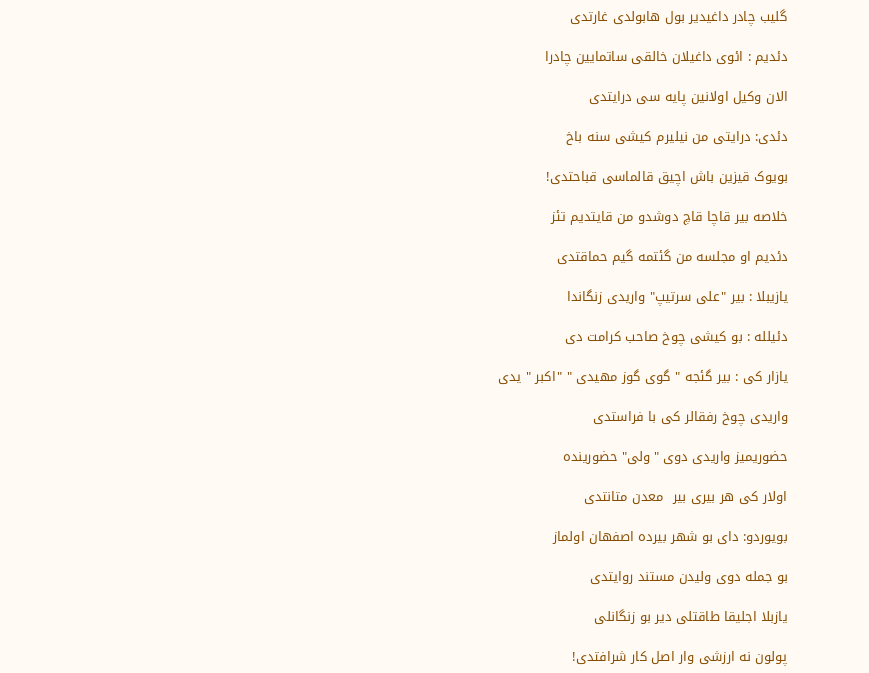گلیب چادر داغیدیر بول هابولدی غارتدی

دئدیم : ائوی داغیلان خالقی ساتمایین چادرا

الان وکیل اولانین پایه سی درایتدی

دئدی: درایتی من نیلیرم کیشی سنه باخ

بویوک قیزین باش اچیق قالماسی قباحتدی!

خلاصه بیر قاچا قاچ دوشدو من قایتدیم تئز

دئدیم او مجلسه من گئتمه گیم حماقتدی

یازیبلا : بیر "علی سرتیپ" واریدی زنگاندا

دئیلله : بو کیشی چوخ صاحب کرامت دی

یازار کی : بیر گئجه " گوی گوز مهیدی " "اکبر " یدی

واریدی چوخ رفقالر کی با فراستدی

حضوریمیز واریدی دوی "ولی" حضورینده

اولار کی هر بیری بیر  معدن متانتدی

بویوردو: دای بو شهر بیرده اصفهان اولماز

بو جمله دوی ولیدن مستند روایتدی

یازبلا اجلیقا طاقتلی دیر بو زنگانلی

پولون نه ارزشی وار اصل کار شرافتدی!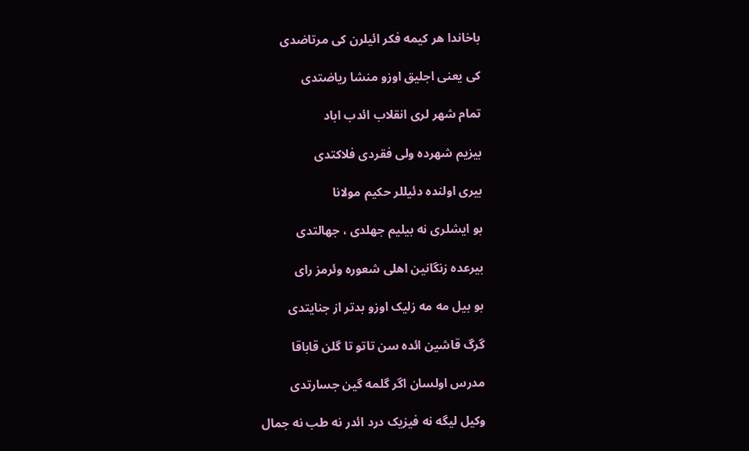باخاندا هر کیمه فکر ائیلرن کی مرتاضدی

کی یعنی اجلیق اوزو منشا ریاضتدی

تمام شهر لری انقلاب ائدب اباد

بیزیم شهرده ولی فقردی فلاکتدی

بیری اولنده دئیللر حکیم مولانا

بو ایشلری نه بیلیم جهلدی ، جهالتدی

بیرعده زنگانین اهلی شعوره وئرمز رای

بو بیل مه مه زلیک اوزو بدتر از جنایتدی

گرگ قاشین ائده سن تاتو تا گلن قاباقا

مدرس اولسان اگر گلمه گین جسارتدی

وکیل لیگه نه فیزیک درد ائدر نه طب نه جمال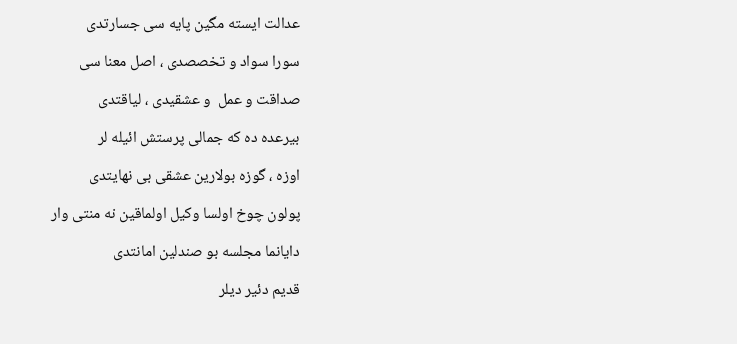عدالت ایسته مگین پایه سی جسارتدی

سورا سواد و تخصصدی ، اصل معنا سی

صداقت و عمل  و عشقیدی ، لیاقتدی

بیرعده ده که جمالی پرستش ائیله لر

اوزه ، گوزه بولارین عشقی بی نهایتدی

پولون چوخ اولسا وکیل اولماقین نه منتی وار

دایانما مجلسه بو صندلین امانتدی

قدیم دئیر دیلر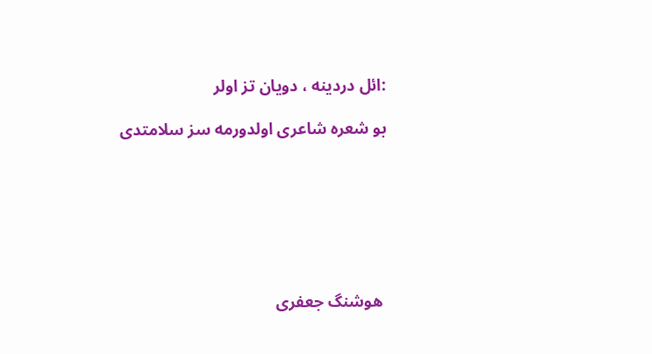:ائل دردینه ، دویان تز اولر

بو شعره شاعری اولدورمه سز سلامتدی







 هوشنگ جعفری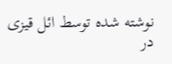نوشته شده توسط ائل قیزی در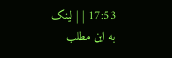17:53 | | لینک به این مطلب